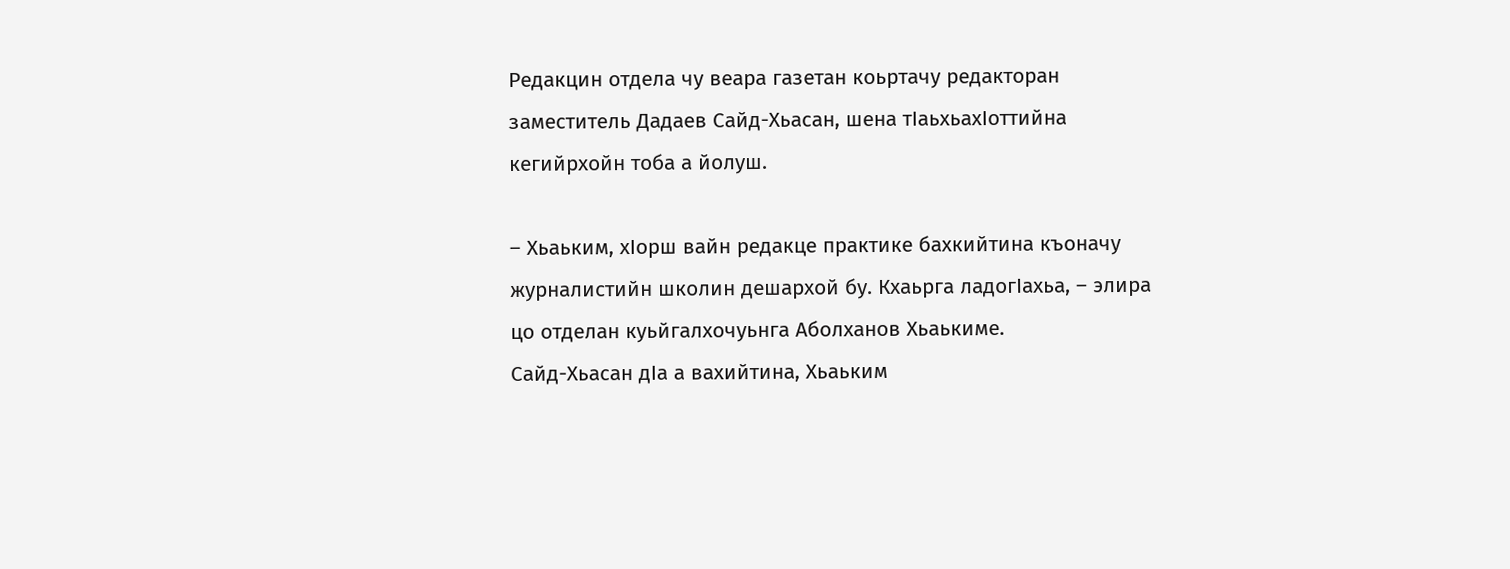Редакцин отдела чу веара газетан коьртачу редакторан заместитель Дадаев Сайд-Хьасан, шена тIаьхьахIоттийна кегийрхойн тоба а йолуш.

– Хьаьким, хIорш вайн редакце практике бахкийтина къоначу журналистийн школин дешархой бу. Кхаьрга ладогIахьа, – элира цо отделан куьйгалхочуьнга Аболханов Хьаькиме.
Сайд-Хьасан дIа а вахийтина, Хьаьким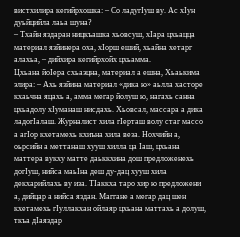вистхилира кегийрхошка: – Со ладугIуш ву. Ас хIун дуьйцийла лаьа шуна?
– Тхайн яздаран ницкъашка хьовсуш, хIара цхьацца материал язйинера оха, хIорш еший, хьайна хетарг алахьа, – дийхира кегийрхойх цхьамма.
Цхьана йоIера схьаэцна, материал а ешна, Хьаькима элира: – Ахь язйина материал «дика ю» аьлла хасторе кхаьчна яцахь а, амма мегар йолуш ю, нагахь санна цхьадолу хIуманаш нисдахь. Хьовсал, массара а дика ладогIалаш. Журналист хила гIерташ волу стаг массо а агIор кхетамехь кхиъна хила веза. Нохчийн а, оьрсийн а меттанаш хууш хилла ца Iаш, цхьана маттера вукху матте даьккхина дош предложенехь догIуш, нийса маьIна деш ду-дац хууш хила декхарийлахь ву иза. ТIаккха таро хир ю предложени а, дийцар а нийса яздан. Маггане а мегар дац шен кхетамехь гIуллакхан ойлаяр цхьана маттахь а долуш, ткъа дIаяздар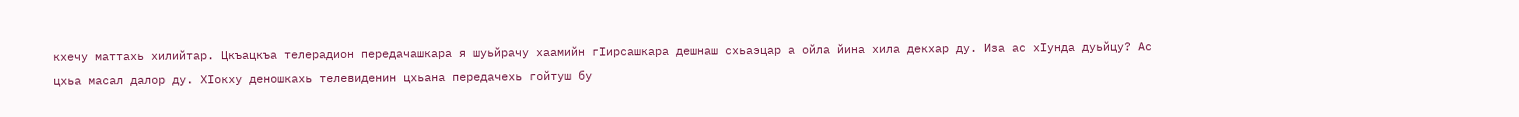кхечу маттахь хилийтар. Цкъацкъа телерадион передачашкара я шуьйрачу хаамийн гIирсашкара дешнаш схьаэцар а ойла йина хила декхар ду. Иза ас хIунда дуьйцу? Ас цхьа масал далор ду. ХIокху деношкахь телевиденин цхьана передачехь гойтуш бу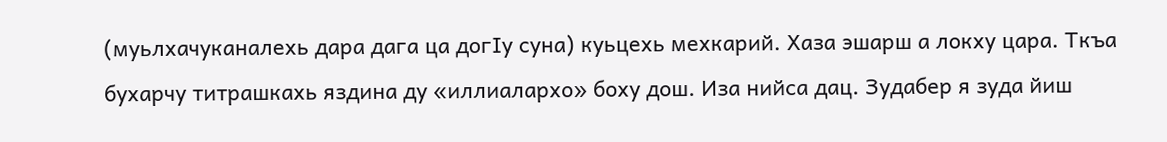(муьлхачуканалехь дара дага ца догIу суна) куьцехь мехкарий. Хаза эшарш а локху цара. Ткъа бухарчу титрашкахь яздина ду «иллиалархо» боху дош. Иза нийса дац. Зудабер я зуда йиш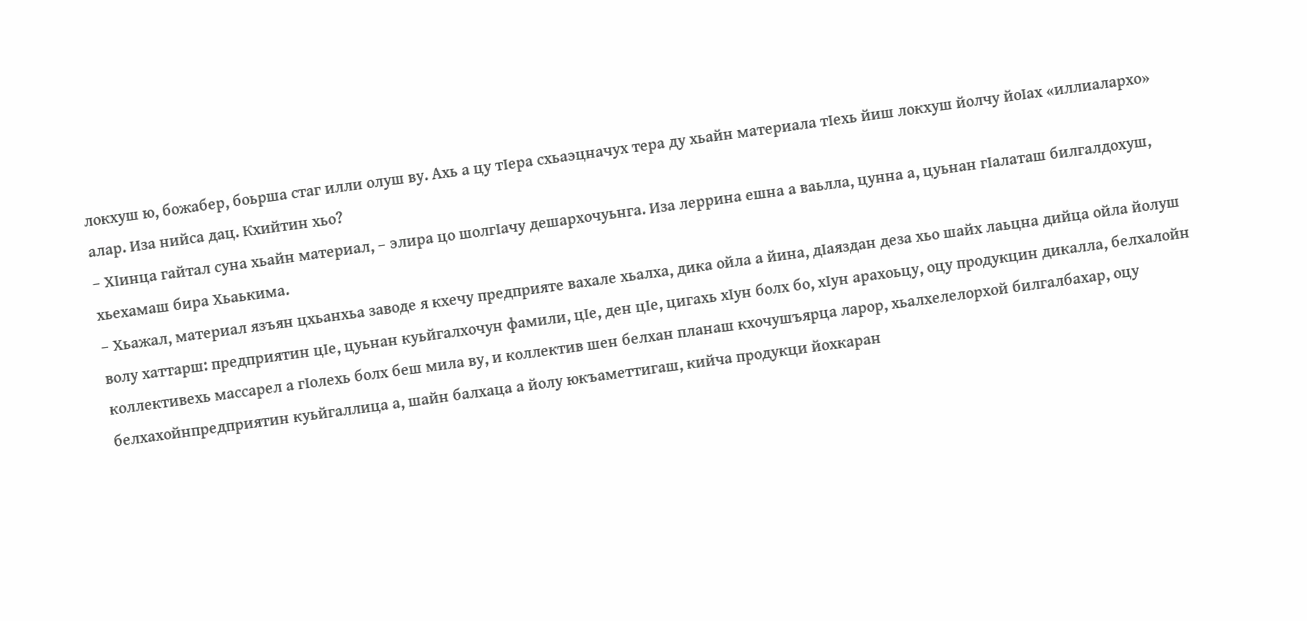локхуш ю, божабер, боьрша стаг илли олуш ву. Ахь а цу тIера схьаэцначух тера ду хьайн материала тIехь йиш локхуш йолчу йоIах «иллиалархо» алар. Иза нийса дац. Кхийтин хьо?
– ХIинца гайтал суна хьайн материал, – элира цо шолгIачу дешархочуьнга. Иза леррина ешна а ваьлла, цунна а, цуьнан гIалаташ билгалдохуш, хьехамаш бира Хьаькима.
– Хьажал, материал язъян цхьанхьа заводе я кхечу предприяте вахале хьалха, дика ойла а йина, дIаяздан деза хьо шайх лаьцна дийца ойла йолуш волу хаттарш: предприятин цIе, цуьнан куьйгалхочун фамили, цIе, ден цIе, цигахь хIун болх бо, хIун арахоьцу, оцу продукцин дикалла, белхалойн коллективехь массарел а гIолехь болх беш мила ву, и коллектив шен белхан планаш кхочушъярца ларор, хьалхелелорхой билгалбахар, оцу белхахойнпредприятин куьйгаллица а, шайн балхаца а йолу юкъаметтигаш, кийча продукци йохкаран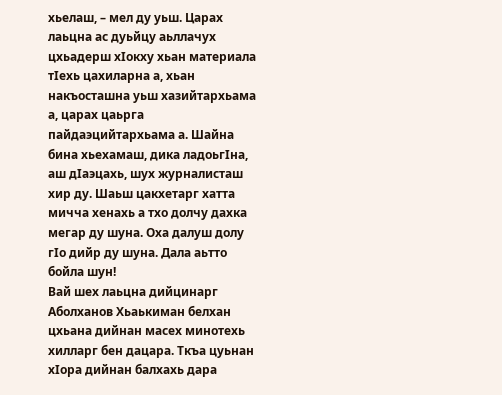хьелаш, – мел ду уьш. Царах лаьцна ас дуьйцу аьллачух цхьадерш хIокху хьан материала тIехь цахиларна а, хьан накъосташна уьш хазийтархьама а, царах цаьрга пайдаэцийтархьама а. Шайна бина хьехамаш, дика ладоьгIна, аш дIаэцахь, шух журналисташ хир ду. Шаьш цакхетарг хатта мичча хенахь а тхо долчу дахка мегар ду шуна. Оха далуш долу гIо дийр ду шуна. Дала аьтто бойла шун!
Вай шех лаьцна дийцинарг Аболханов Хьаькиман белхан цхьана дийнан масех минотехь хилларг бен дацара. Ткъа цуьнан хIора дийнан балхахь дара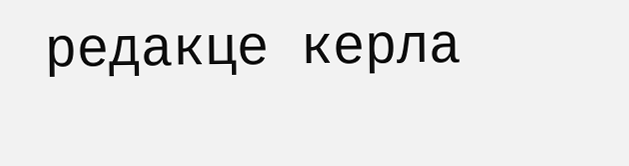редакце керла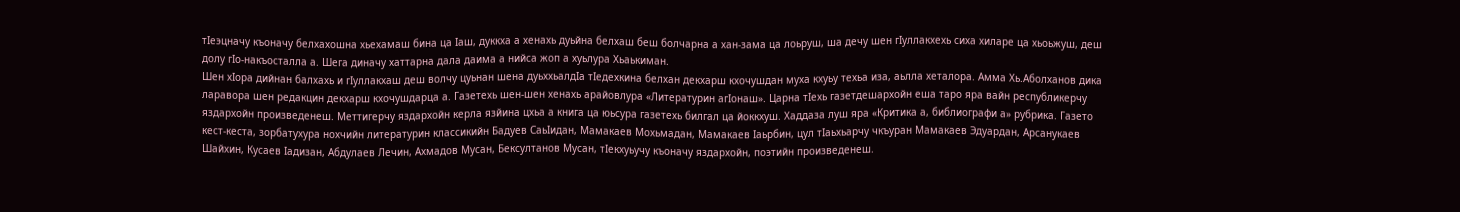тIеэцначу къоначу белхахошна хьехамаш бина ца Iаш, дуккха а хенахь дуьйна белхаш беш болчарна а хан-зама ца лоьруш, ша дечу шен гIуллакхехь сиха хиларе ца хьоьжуш, деш долу гIо-накъосталла а. Шега диначу хаттарна дала даима а нийса жоп а хуьлура Хьаькиман.
Шен хIора дийнан балхахь и гIуллакхаш деш волчу цуьнан шена дуьххьалдIа тIедехкина белхан декхарш кхочушдан муха кхуьу техьа иза, аьлла хеталора. Амма Хь.Аболханов дика ларавора шен редакцин декхарш кхочушдарца а. Газетехь шен-шен хенахь арайовлура «Литературин агIонаш». Царна тIехь газетдешархойн еша таро яра вайн республикерчу яздархойн произведенеш. Меттигерчу яздархойн керла язйина цхьа а книга ца юьсура газетехь билгал ца йоккхуш. Хаддаза луш яра «Критика а, библиографи а» рубрика. Газето кест-кеста, зорбатухура нохчийн литературин классикийн Бадуев СаьIидан, Мамакаев Мохьмадан, Мамакаев Iаьрбин, цул тIаьхьарчу чкъуран Мамакаев Эдуардан, Арсанукаев Шайхин, Кусаев Iадизан, Абдулаев Лечин, Ахмадов Мусан, Бексултанов Мусан, тIекхуьучу къоначу яздархойн, поэтийн произведенеш.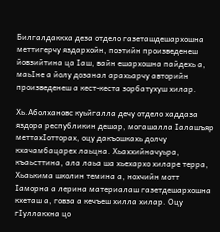Билгалдаккха деза отдело газеташдешархошна меттигерчу яздархойн, поэтийн произведенеш йовзийтина ца Iаш, вайн ешархошна пайдехь а, маьIне а йолу дозанал арахьарчу авторийн произведенеш а кест-кеста зорбатухуш хилар.

Хь.Аболхановс куьйгалла дечу отдело хаддаза яздора республикин дешар, могашалла Iалашъяр меттахIотторах, оцу дакъошкахь долчу кхачамбацарех лаьцна. Хьаххийначуьра, къаьсттина, ала лаьа ша хьехархо хиларе терра, Хьаькима школин темина а, нохчийн мотт Iаморна а лерина материалаш газетдешархошна кхеташ а, говза а кечъеш хилла хилар. Оцу гIуллакхна цо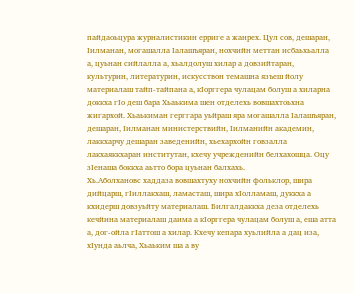пайдаоьцура журналистикин ерриге а жанрех. Цул сов, дешаран, Iилманан, могашалла Iалашъяран, нохчийн меттан исбаьхьалла а, цуьнан сийлалла а, хьалдолуш хилар а довзийтаран, культурин, литературин, искусствон темашна язъеш йолу материалаш тайп-тайпана а, кIорггера чулацам болуш а хиларна доккха гIо деш бара Хьаькима шен отделехь вовшахтоьхна жигархой. Хьаькиман герггара уьйраш яра могашалла Iалашъяран, дешаран, Iилманан министерствийн, Iилманийн академин, лаккхарчу дешаран заведенийн, хьехархойн говзалла лакхаяккхаран институтан, кхечу учрежденийн белхахошца. Оцу зIенаша боккха аьтто бора цуьнан балхахь.
Хь.Аболхановс хаддаза вовшахтуху нохчийн фольклор, шира дийцарш, гIиллакхаш, ламасташ, шира хIолламаш, дуккха а кхидерш довзуьйту материалаш. Билгалдаккха деза отделехь кечйина материалаш даима а кIорггера чулацам болуш а, еша атта а, дог-ойла гIаттош а хилар. Кхечу кепара хуьлийла а дац иза, хIунда аьлча, Хьаьким ша а ву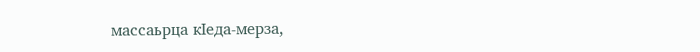массаьрца кIеда-мерза,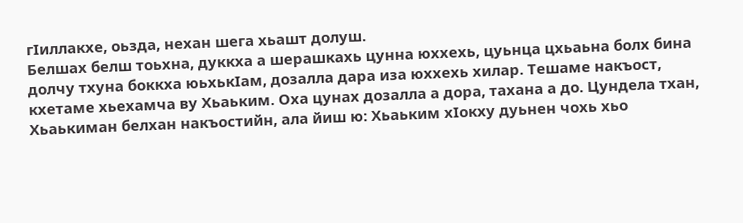гIиллакхе, оьзда, нехан шега хьашт долуш.
Белшах белш тоьхна, дуккха а шерашкахь цунна юххехь, цуьнца цхьаьна болх бина долчу тхуна боккха юьхькIам, дозалла дара иза юххехь хилар. Тешаме накъост, кхетаме хьехамча ву Хьаьким. Оха цунах дозалла а дора, тахана а до. Цундела тхан, Хьаькиман белхан накъостийн, ала йиш ю: Хьаьким хIокху дуьнен чохь хьо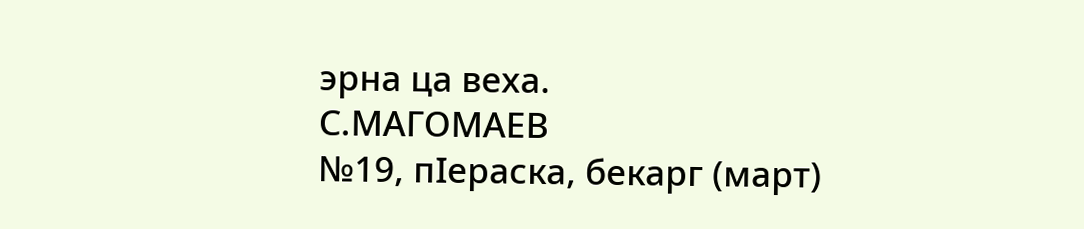эрна ца веха.
С.МАГОМАЕВ
№19, пIераска, бекарг (март)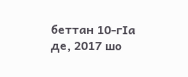беттан 10-гIа де, 2017 шо